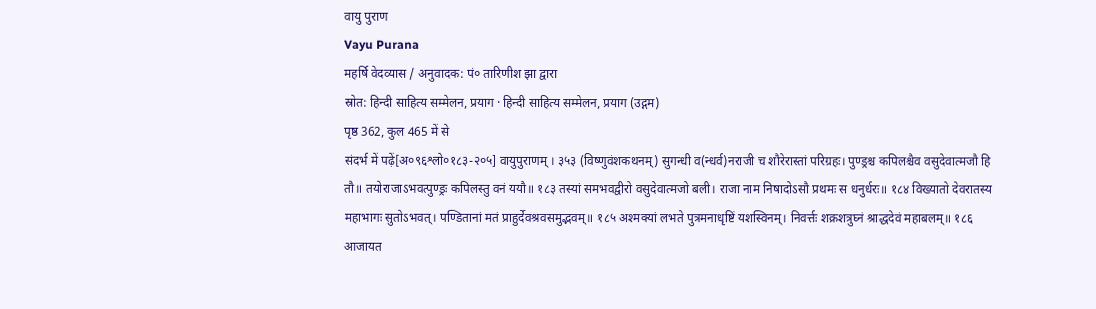वायु पुराण
Vayu Purana
महर्षि वेदव्यास / अनुवादक: पं० तारिणीश झा द्वारा
स्रोत: हिन्दी साहित्य सम्मेलन, प्रयाग · हिन्दी साहित्य सम्मेलन, प्रयाग (उद्गम)
पृष्ठ 362, कुल 465 में से
संदर्भ में पढ़ें[अ०९६श्लो०१८३-२०५] वायुपुराणम् । ३५३ (विष्णुवंशकथनम्) सुगन्धी व(न्धर्व)नराजी च शौरेरास्तां परिग्रहः। पुण्ड्रश्च कपिलश्चैव वसुदेवात्मजौ हि तौ॥ तयोराजाऽभवत्पुण्ड्रः कपिलस्तु वनं ययौ॥ १८३ तस्यां समभवद्वीरो वसुदेवात्मजो बली। राजा नाम निषादोऽसौ प्रथमः स धनुर्धरः॥ १८४ विख्यातो देवरातस्य महाभागः सुतोऽभवत्। पण्डितानां मतं प्राहुर्देवश्रवसमुद्भवम्॥ १८५ अश्मक्यां लभते पुत्रमनाधृष्टिं यशस्विनम्। निवर्त्तः शक्रशत्रुघ्नं श्राद्धदेवं महाबलम्॥ १८६ आजायत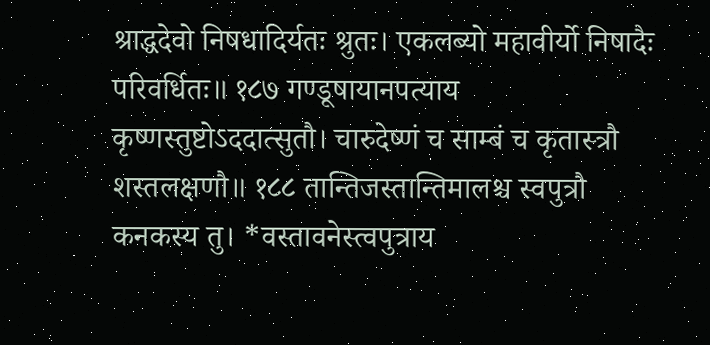श्राद्धदेवो निषधादिर्यतः श्रुतः। एकलब्यो महावीर्यो निषादैः परिवर्धितः॥ १८७ गण्डूषायानपत्याय कृष्णस्तुष्टोऽददात्सुतौ। चारुदेष्णं च साम्बं च कृतास्त्रौ शस्तलक्षणौ॥ १८८ तान्तिजस्तान्तिमालश्च स्वपुत्रौ कनकस्य तु। *वस्तावनेस्त्वपुत्राय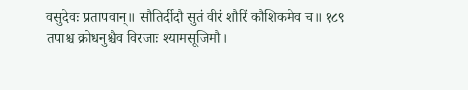वसुदेवः प्रतापवान्॥ सौतिर्दीदौ सुतं वीरं शौरिं कौशिकमेव च॥ १८९ तपाश्च क्रोधनुश्चैव विरजाः श्यामसूजिमौ।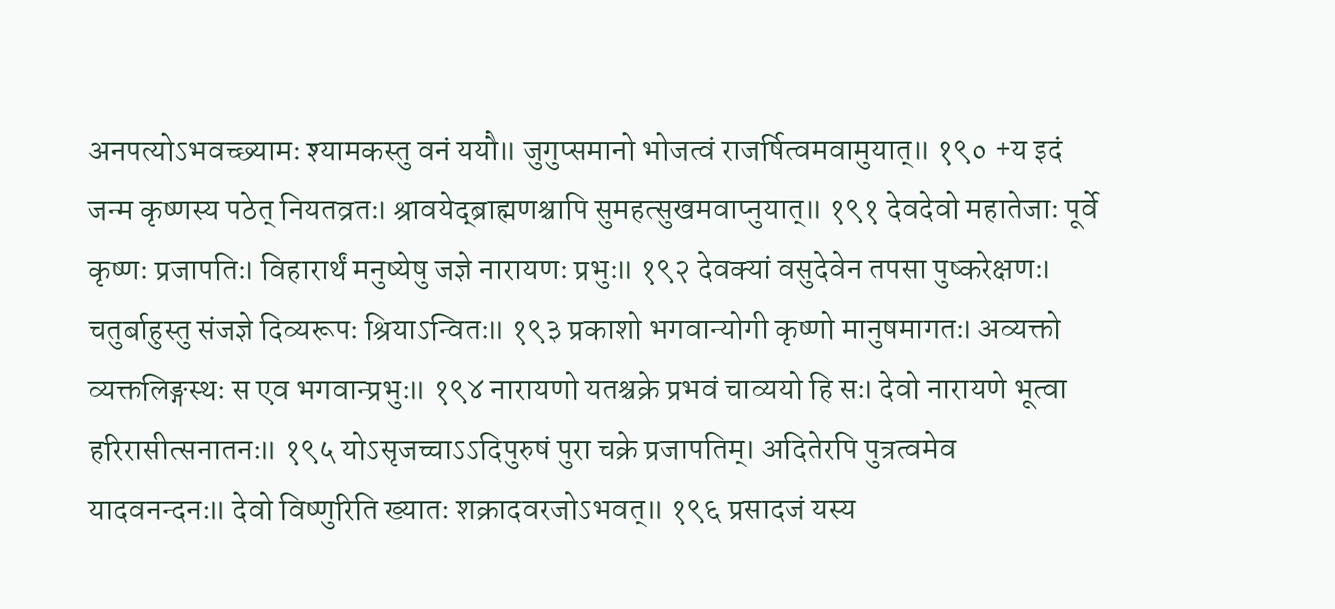अनपत्योऽभवच्छ्यामः श्यामकस्तु वनं ययौ॥ जुगुप्समानो भोजत्वं राजर्षित्वमवामुयात्॥ १९० +य इदं जन्म कृष्णस्य पठेत् नियतव्रतः। श्रावयेद्ब्राह्मणश्चापि सुमहत्सुखमवाप्नुयात्॥ १९१ देवदेवो महातेजाः पूर्वे कृष्णः प्रजापतिः। विहारार्थं मनुष्येषु जज्ञे नारायणः प्रभुः॥ १९२ देवक्यां वसुदेवेन तपसा पुष्करेक्षणः। चतुर्बाहुस्तु संजज्ञे दिव्यरूपः श्रियाऽन्वितः॥ १९३ प्रकाशो भगवान्योगी कृष्णो मानुषमागतः। अव्यक्तो व्यक्तलिङ्गस्थः स एव भगवान्प्रभुः॥ १९४ नारायणो यतश्चक्रे प्रभवं चाव्ययो हि सः। देवो नारायणे भूत्वा हरिरासीत्सनातनः॥ १९५ योऽसृजच्चाऽऽदिपुरुषं पुरा चक्रे प्रजापतिम्। अदितेरपि पुत्रत्वमेव यादवनन्दनः॥ देवो विष्णुरिति ख्यातः शक्रादवरजोऽभवत्॥ १९६ प्रसादजं यस्य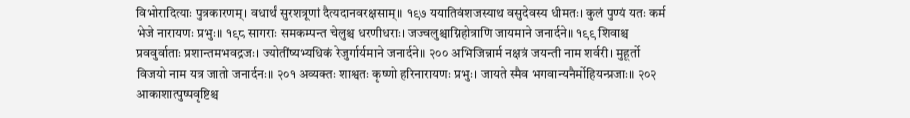विभोरादित्याः पुत्रकारणम्। वधार्थं सुरशत्रूणां दैत्यदानवरक्षसाम्॥ १९७ ययातिवंशजस्याथ वसुदेवस्य धीमतः। कुलं पुण्यं यतः कर्म भेजे नारायणः प्रभुः॥ १९८ सागराः समकम्पन्त चेलुश्च धरणीधराः। जज्वलुश्चाग्निहोत्राणि जायमाने जनार्दने॥ १९९ शिवाश्च प्रववुर्वाताः प्रशान्तमभवद्रजः। ज्योतींष्यभ्यधिकं रेजुर्गार्यमाने जनार्दने॥ २०० अभिजिन्नार्म नक्षत्रं जयन्ती नाम शर्वरी। मुहूर्तो विजयो नाम यत्र जातो जनार्दनः॥ २०१ अव्यक्तः शाश्वतः कृष्णो हरिनारायणः प्रभुः। जायते स्मैव भगवान्यनैर्मोहियन्प्रजाः॥ २०२ आकाशात्पुष्पवृष्टिश्च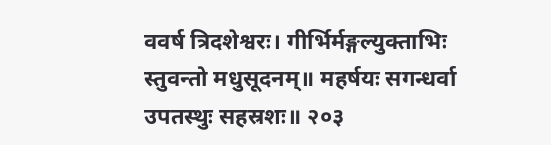ववर्ष त्रिदशेश्वरः। गीर्भिर्मङ्गल्युक्ताभिः स्तुवन्तो मधुसूदनम्॥ महर्षयः सगन्धर्वा उपतस्थुः सहस्रशः॥ २०३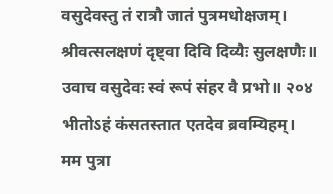वसुदेवस्तु तं रात्रौ जातं पुत्रमधोक्षजम्। श्रीवत्सलक्षणं दृष्ट्वा दिवि दिव्यैः सुलक्षणैः॥ उवाच वसुदेवः स्वं रूपं संहर वै प्रभो॥ २०४ भीतोऽहं कंसतस्तात एतदेव ब्रवम्यिहम्। मम पुत्रा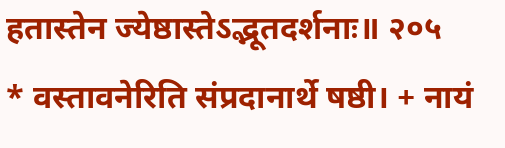हतास्तेन ज्येष्ठास्तेऽद्भूतदर्शनाः॥ २०५
* वस्तावनेरिति संप्रदानार्थे षष्ठी। + नायं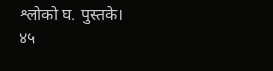श्लोको घ. पुस्तके।
४५